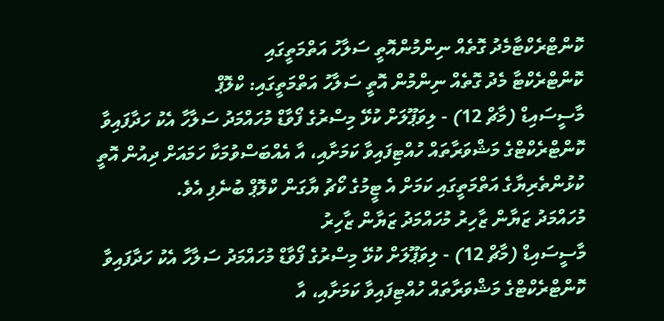ކޮންޓްރެކްޓާމެދު ގޮތެއް ނިންމުންއޮތީ ސަލާހު އަތްމަތީގައި
ކޮންޓްރެކްޓާ މެދު ގޮތެއް ނިންމުން އޮތީ ސަލާހު އަތްމަތީގައި: ކްލޮޕް
މާސީސައިޑް (މާޗް 12) - ލިވަޕޫލަށް ކުޅޭ މިސްރުގެ ފޯވާޑް މުހައްމަދު ސަލާހާ އެކު ހަދާފައިވާ ކޮންޓްރެކްޓްގެ މަޝްވަރާތައް ހުއްޓިފައިވާ ކަމަށާއި، އާ އެއްބަސްވުމަކާ ހަމައަށް ދިއުން އޮތީ ކުޅުންތެރިޔާގެ އަތްމަތީގައި ކަމަށް އެ ޓީމުގެ ކޯޗު ޔާގަން ކްލޮޕް ބުނެފި އެވެ.
މުހައްމަދު ޒަޔާން ޒާހިރު މުހައްމަދު ޒަޔާން ޒާހިރު
މާސީސައިޑް (މާޗް 12) - ލިވަޕޫލަށް ކުޅޭ މިސްރުގެ ފޯވާޑް މުހައްމަދު ސަލާހާ އެކު ހަދާފައިވާ ކޮންޓްރެކްޓްގެ މަޝްވަރާތައް ހުއްޓިފައިވާ ކަމަށާއި، އާ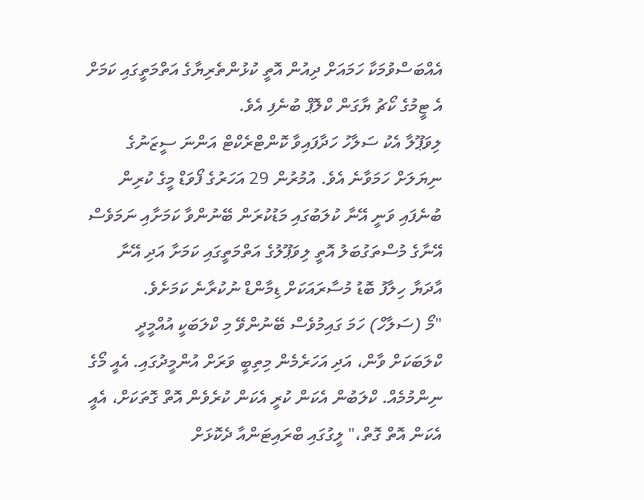އެއްބަސްވުމަކާ ހަމައަށް ދިއުން އޮތީ ކުޅުންތެރިޔާގެ އަތްމަތީގައި ކަމަށް އެ ޓީމުގެ ކޯޗު ޔާގަން ކްލޮޕް ބުނެފި އެވެ.
ލިވަޕޫލާ އެކު ސަލާހު ހަދާފައިވާ ކޮންޓްރެކްޓް އަންނަ ސީޒަނުގެ ނިޔަލަށް ހަމަވާނެ އެވެ. އުމުރުން 29 އަހަރުގެ ފޯވަޑް މީގެ ކުރިން ބުނެފައި ވަނީ އޭނާ ކުލަބުގައި މަޑުކުރަން ބޭނުންވާ ކަމަށާއި ނަމަވެސް އޭނާގެ މުސްތަގުބަލު އޮތީ ލިވަޕޫލުގެ އަތްމަތީގައި ކަމަށާ އަދި އޭނާ އާދަޔާ ހިލާފު ބޮޑު މުސާރައަކަށް ޑިމާންޑް ނުކުރާނެ ކަމަށެވެ.
"މޯ (ސަލާހް) ހަމަ ގައިމުވެސް ބޭނުންވޭ މި ކްލަބަކީ އުއްމީދީ ކްލަބަކަށް ވާން، އަދި އަހަރެމެން މިތިބީ ވަރަށް އުންމީދުގައި. އެއީ މޯގެ ނިންމުމެއް. ކްލަބުން އެކަން ކުރީ އެކަން ކުރެވެން އޮތް ގޮތަކަށް، އެއީ އެކަން އޮތް ގޮތް،" ލީގުގައި ބްރައިޓަންއާ ދެކޮޅަށް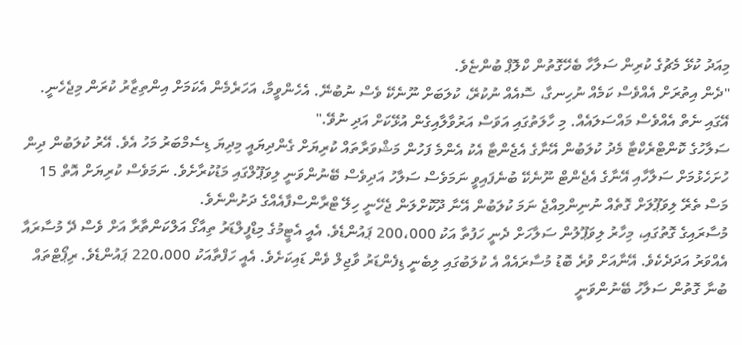މިއަދު ކުޅޭ މެޗުގެ ކުރިން ސަލާހާ ބެހޭގޮތުން ކްލޮޕް ބުންޏެވެ.
"ދެން އިތުރަށް އެއްވެސް ކަމެއް ނުހިނގާ، ސޮއެއް ނުކުރޭ، ކުލަބަށް ނޫނެކޭ ވެސް ނުބުނޭ. އެހެންވީމާ، އަހަރެމެން އެކަމަށް އިންތިޒާރު ކުރަން މިޖެހެނީ. އޭގައި ނެތް އެއްވެސް މައްސަލައެއް. މި ހާލަތުގައި އަވަސް އަރުވާލާއިގެން އުޅޭކަށް އަދި ނުވޭ."
ސަލާހުގެ ކޮންޓްރެކްޓާ މެދު ކުލަބުން އޭނާގެ އެޖެންޓާ އެކު އެންމެ ފަހުން މަޝްވަރާތައް ކުރިޔަށް ގެންދިޔައީ މިދިޔަ ޑިސެމްބަރު މަހު އެވެ. އޭރު ކުލަބުން ދިން ހުށަހެޅުމަށް ސަލާހާއި އޭނާގެ އެޖެންޓް ނޫނެކޭ ބުނެފައިވީ ނަމަވެސް ސަލާހު އަދިވެސް ބޭނުންވަނީ ލިވަޕޫލްގައި މަޑުކުރާށެވެ. ނަމަވެސް ކުރިޔަށް އޮތް 15 މަސް ތެރޭ ލިވަޕޫލަށް ގޮތެއް ނުނިންމިއްޖެ ނަމަ ކުލަބުން އޭނާ ދޫކޮށްލަން ޖެހޭނީ ހިލޭ ޓްރާންސްފާއެއްގެ ދަށުންނެވެ.
މުސާރައިގެ ގޮތުގައި، މިހާރު ލިވަޕޫލުން ސަލާހަށް ދެނީ ހަފުތާ އަކު 200،000 ޕައުންޑެވެ. އެއީ އެޓީމުގެ މިޑްފީލްޑަރު ތިއާގޯ އަލްކަންތާރާ އަށް ވެސް ދޭ މުސާރައާ އެއްވަރު އަދަދެކެވެ. އޭނާއަށް ވުރެ ބޮޑު މުސާރައެއް އެ ކުލަބުގައި ލިބެނީ ޑިފެންޑަރު ވާޖިލް ވެން ޑައިކަށެވެ. އެއީ ހަފްތާއަކު 220،000 ޕައުންޑެވެ. ރިޕޯޓްތައް ބުނާ ގޮތުން ސަލާހު ބޭނުންވަނީ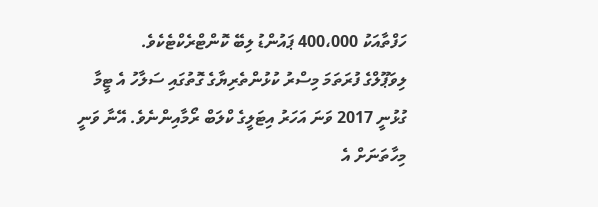ހަފްތާއަކު 400،000 ޕައުންޑު ލިބޭ ކޮންޓްރެކްޓެކެވެ.
ލިވަޕޫލްގެ ފުރަތަމަ މިސްރު ކުޅުންތެރިޔާގެ ގޮތުގައި ސަލާހު އެ ޓީމާ ގުޅުނީ 2017 ވަނަ އަހަރު އިޓަލީގެ ކްލަބް ރޯމާއިންނެވެ. އޭނާ ވަނީ މިހާތަނަށް އެ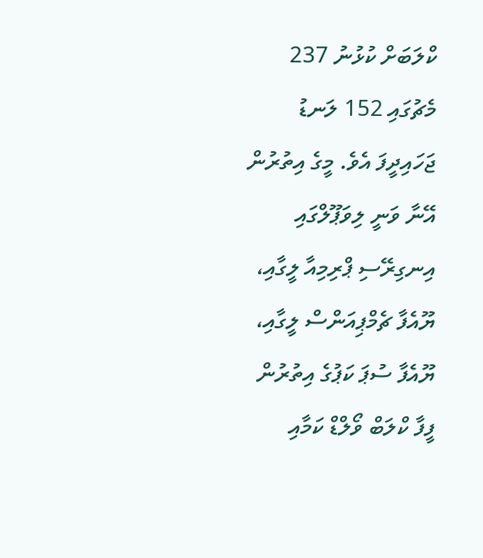ކްލަބަށް ކުޅުނު 237 މެޗުގައި 152 ލަނޑު ޖަހައިދީފަ އެވެ. މީގެ އިތުރުން އޭނާ ވަނީ ލިވަޕޫލްގައި އިނގިރޭސި ޕްރިމިއާ ލީގާއި، ޔޫއެފާ ޗެމްޕިއަންސް ލީގާއި، ޔޫއެފާ ސުޕަ ކަޕުގެ އިތުރުން ފީފާ ކްލަބް ވޯލްޑް ކަމާއި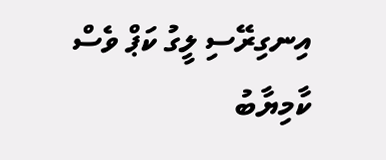އިނގިރޭސި ލީގު ކަޕް ވެސް ކާމިޔާބު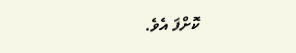ކޮށްފަ އެވެ.